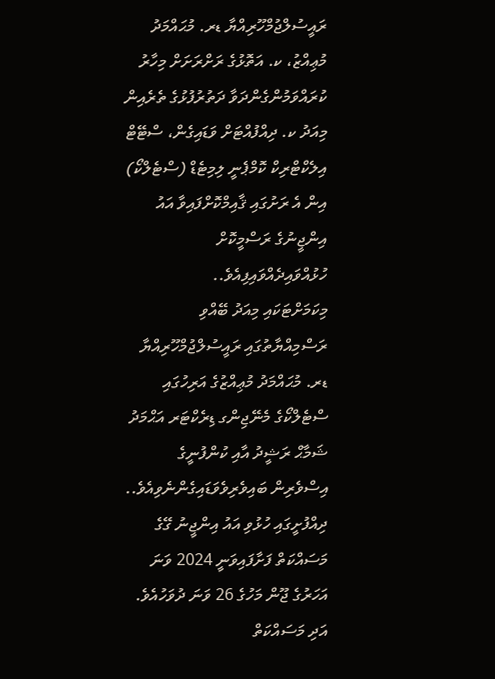ރައީސުލްޖުމްހޫރިއްޔާ ޑރ. މުޙައްމަދު މުޢިއްޒު، ކ. އަތޮޅުގެ ރަށްރަށަށް މިހާރު ކުރައްވަމުންގެންދަވާ ދަތުރުފުޅުގެ ތެރެއިން މިއަދު ކ. ދިއްފުއްޓަށް ވަޑައިގެން، ސްޓޭޓް އިލެކްޓްރިކް ކޮމްޕެނީ ލިމިޓެޑް (ސްޓެލްކޯ) އިން އެ ރަށުގައި ޤާއިމްކޮށްފައިވާ އައު އިންޖީނުގެ ރަސްމީކޮށް ހުޅުއްވައިދެއްވައިފިއެވެ..
މިކަމަށްޓަކައި މިއަދު ބޭއްވި ރަސްމިއްޔާތުގައި ރައީސުލްޖުމްހޫރިއްޔާ ޑރ. މުޙައްމަދު މުޢިއްޒުގެ އަރިހުގައި ސްޓެލްކޯގެ މެނޭޖިންގ ޑިރެކްޓަރ އަޙްމަދު ޝަމާޙް ރަޝީދު އާއި ކުންފުނީގެ އިސްވެރިން ބައިވެރިވެވަޑައިގެންނެވިއެވެ..
ދިއްފުށީގައި ހުޅުވި އައު އިންޖީނު ގޭގެ މަސައްކަތް ފަށާފައިވަނީ 2024 ވަނަ އަހަރުގެ ޖޫން މަހުގެ 26 ވަނަ ދުވަހުއެވެ. އަދި މަސައްކަތް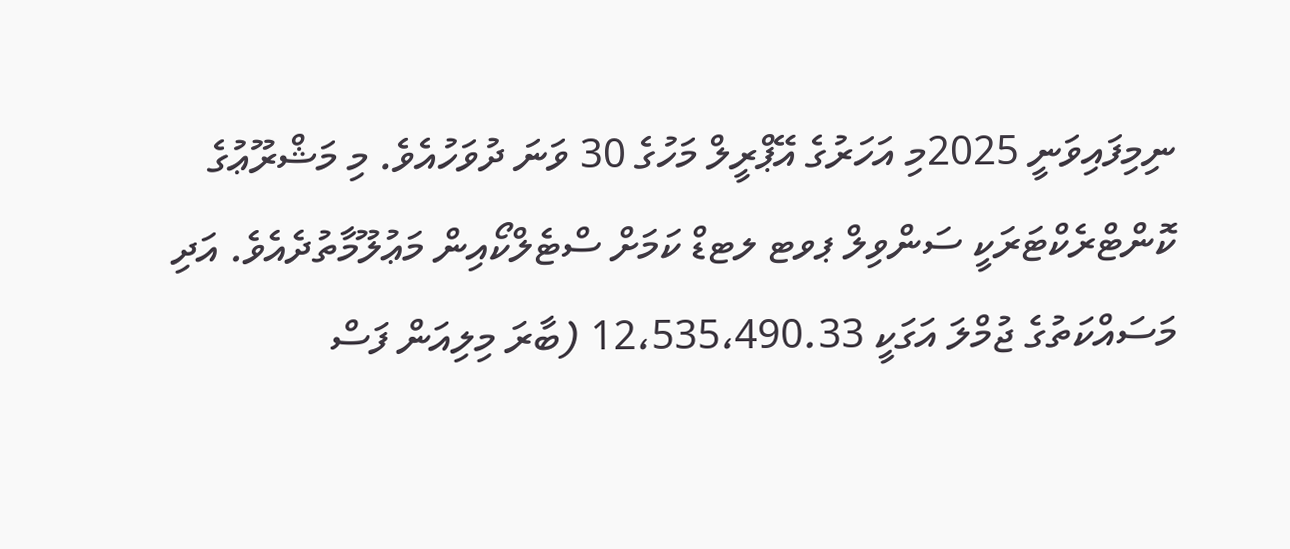ނިމިފައިވަނީ 2025މި އަހަރުގެ އޭޕްރީލް މަހުގެ 30 ވަނަ ދުވަހުއެވެ. މި މަޝްރޫޢުގެ ކޮންޓްރެކްޓަރަކީ ސަންވިލް ޕވޓ ލޓޑް ކަމަށް ސްޓެލްކޯއިން މަޢުލޫމާތުދެއެވެ. އަދި މަސައްކަތުގެ ޖުމްލަ އަގަކީ 12،535،490.33 (ބާރަ މިލިއަން ފަސް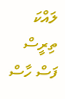ލައްކަ ތިރީސް ފަސް ހާސް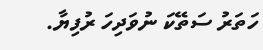ހަތަރު ސަތޭކަ ނުވަދިހަ ރުފިޔާ.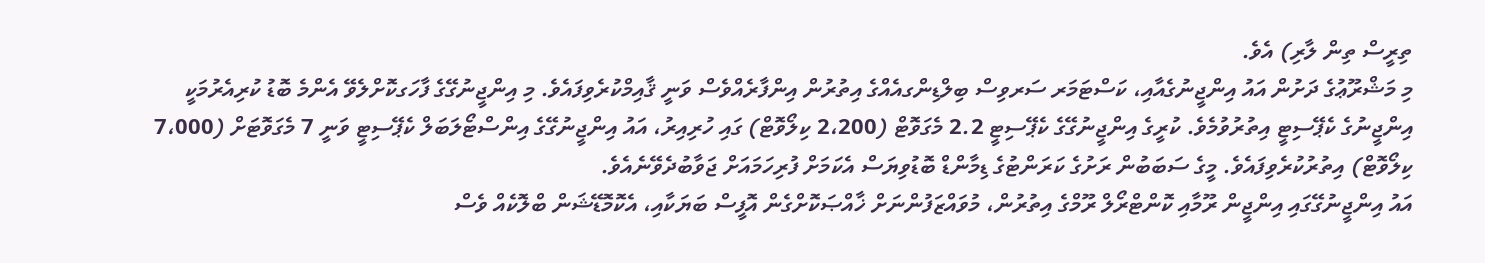ތިރީސް ތިން ލާރި) އެވެ.
މި މަޝްރޫޢުގެ ދަށުން އައު އިންޖީނުގެއާއި، ކަސްޓަމަރ ސަރވިސް ބިލްޑިންގއެއްގެ އިތުރުން އިންފާރެއްވެސް ވަނީ ޤާއިމްކުރެވިފައެވެ. މި އިންޖީނުގޭގެ ފާހަގކޮށްލެވޭ އެންމެ ބޮޑު ކުރިއެރުމަކީ އިންޖީނުގެ ކެޕޭސިޓީ އިތުރުވުމެވެ. ކުރީގެ އިންޖީނުގޭގެ ކެޕޭސިޓީ 2.2 މެގަވޮޓް (2،200 ކިލޯވޮޓް) ގައި ހުރިއިރު، އައު އިންޖީނުގޭގެ އިންސްޓޯލަބަލް ކެޕޭސިޓީ ވަނީ 7 މެގަވޮޓަށް (7،000 ކިލޯވޮޓް) އިތުރުކުރެވިފައެވެ. މީގެ ސަބަބުން ރަށުގެ ކަރަންޓުގެ ޑިމާންޑް ބޮޑުވިޔަސް އެކަމަށް ފުރިހަމައަށް ޖަވާބުދެވޭނެއެވެ.
އައު އިންޖީނުގޭގައި އިންޖީން ރޫމާއި ކޮންޓްރޯލް ރޫމްގެ އިތުރުން، މުވައްޒަފުންނަށް ޚާއްޞަކޮށްގެން އޮފީސް ބަޔަކާއި، އެކޮމޮޑޭޝަން ބްލޮކެއް ވެސް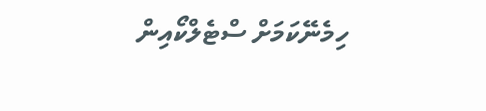ހިމެނޭކަމަށް ސްޓެލްކޯއިން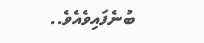ބުނެފައިވެއެވެ..